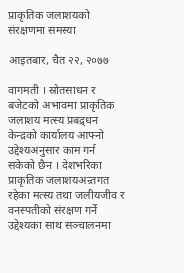प्राकृतिक जलाशयको संरक्षणमा समस्या

आइतबार, चैत २२, २०७७

वागमती । स्रोतसाधन र बजेटको अभावमा प्राकृतिक जलाशय मत्स्य प्रबद्र्धन केन्द्रको कार्यालय आफ्नो उद्देश्यअनुसार काम गर्न सकेको छैन । देशभरिका प्राकृतिक जलाशयअन्र्तगत रहेका मत्स्य तथा जलीयजीव र वनस्पतीको संरक्षण गर्ने उद्देश्यका साथ सञ्चालनमा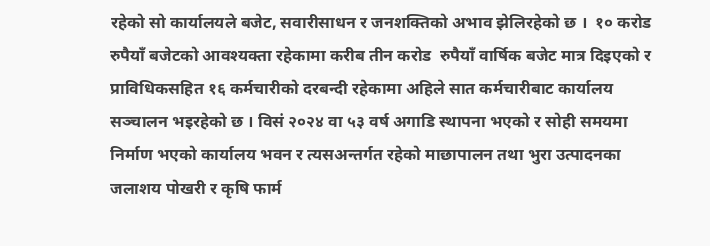रहेको सो कार्यालयले बजेट, सवारीसाधन र जनशक्तिको अभाव झेलिरहेको छ ।  १० करोड रुपैयाँ बजेटको आवश्यक्ता रहेकामा करीब तीन करोड  रुपैयाँ वार्षिक बजेट मात्र दिइएको र प्राविधिकसहित १६ कर्मचारीको दरबन्दी रहेकामा अहिले सात कर्मचारीबाट कार्यालय सञ्चालन भइरहेको छ । विसं २०२४ वा ५३ वर्ष अगाडि स्थापना भएको र सोही समयमा निर्माण भएको कार्यालय भवन र त्यसअन्तर्गत रहेको माछापालन तथा भुरा उत्पादनका जलाशय पोखरी र कृषि फार्म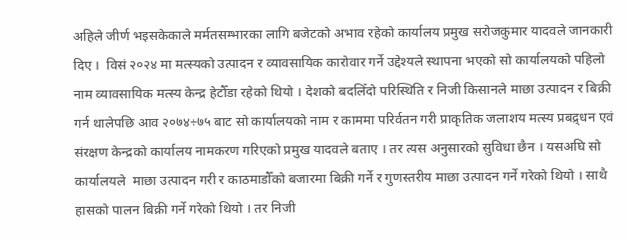अहिले जीर्ण भइसकेकाले मर्मतसम्भारका लागि बजेटको अभाव रहेको कार्यालय प्रमुख सरोजकुमार यादवले जानकारी दिए ।  विसं २०२४ मा मत्स्यको उत्पादन र व्यावसायिक कारोवार गर्ने उद्देश्यले स्थापना भएको सो कार्यालयको पहिलो नाम व्यावसायिक मत्स्य केन्द्र हेटौँडा रहेको थियो । देशको बदलिँदो परिस्थिति र निजी किसानले माछा उत्पादन र बिक्री गर्न थालेपछि आव २०७४÷७५ बाट सो कार्यालयको नाम र काममा परिर्वतन गरी प्राकृतिक जलाशय मत्स्य प्रबद्र्धन एवं संरक्षण केन्द्रको कार्यालय नामकरण गरिएको प्रमुख यादवले बताए । तर त्यस अनुसारको सुविधा छैन । यसअघि सो कार्यालयले  माछा उत्पादन गरी र काठमाडौँको बजारमा बिक्री गर्ने र गुणस्तरीय माछा उत्पादन गर्ने गरेको थियो । साथै हासको पालन बिक्री गर्ने गरेको थियो । तर निजी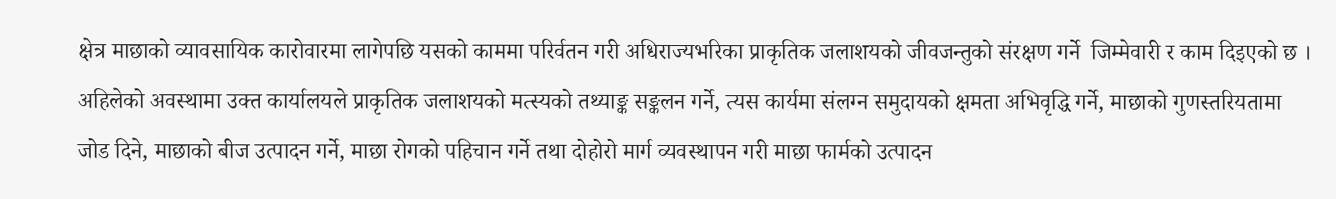क्षेत्र माछाको व्यावसायिक कारोवारमा लागेपछि यसको काममा परिर्वतन गरी अधिराज्यभरिका प्राकृतिक जलाशयको जीवजन्तुको संरक्षण गर्ने  जिम्मेवारी र काम दिइएको छ । अहिलेको अवस्थामा उक्त कार्यालयले प्राकृतिक जलाशयको मत्स्यको तथ्याङ्क सङ्कलन गर्ने, त्यस कार्यमा संलग्न समुदायको क्षमता अभिवृद्धि गर्ने, माछाको गुणस्तरियतामा जोड दिने, माछाको बीज उत्पादन गर्ने, माछा रोगको पहिचान गर्ने तथा दोहोरो मार्ग व्यवस्थापन गरी माछा फार्मको उत्पादन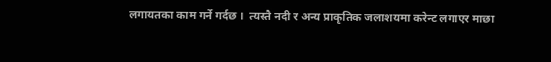लगायतका काम गर्ने गर्दछ ।  त्यस्तै नदी र अन्य प्राकृतिक जलाशयमा करेन्ट लगाएर माछा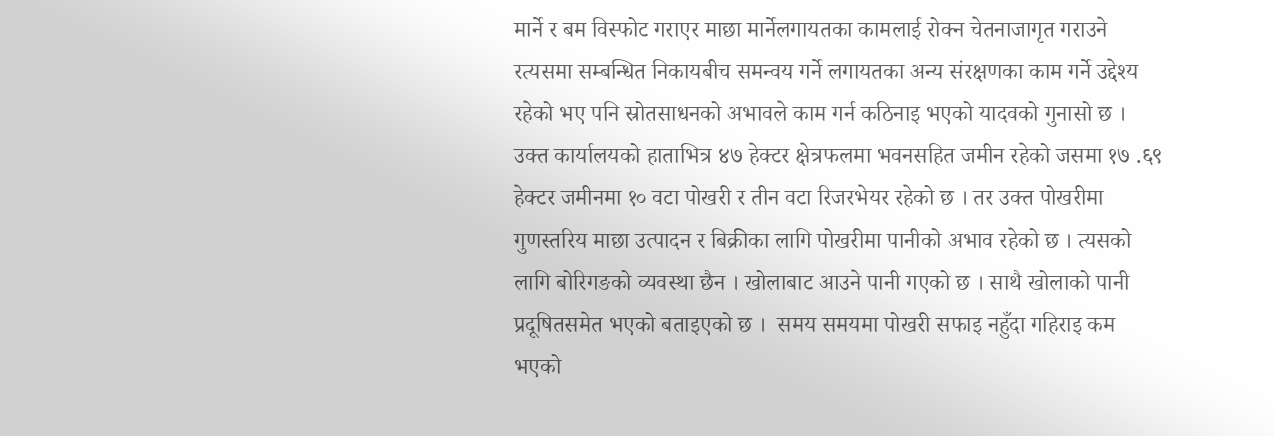मार्ने र बम विस्फोट गराएर माछा मार्नेलगायतका कामलाई रोक्न चेतनाजागृत गराउने रत्यसमा सम्बन्धित निकायबीच समन्वय गर्ने लगायतका अन्य संरक्षणका काम गर्ने उद्देश्य रहेको भए पनि स्रोतसाधनको अभावले काम गर्न कठिनाइ भएको यादवको गुनासो छ ।
उक्त कार्यालयको हाताभित्र ४७ हेक्टर क्षेत्रफलमा भवनसहित जमीन रहेको जसमा १७ .६९ हेक्टर जमीनमा १० वटा पोखरी र तीन वटा रिजरभेयर रहेको छ । तर उक्त पोखरीमा गुणस्तरिय माछा उत्पादन र बिक्रीका लागि पोखरीमा पानीको अभाव रहेको छ । त्यसको लागि बोरिगङको व्यवस्था छैन । खोलाबाट आउने पानी गएको छ । साथै खोलाको पानी प्रदूषितसमेत भएको बताइएको छ ।  समय समयमा पोखरी सफाइ नहुँदा गहिराइ कम भएको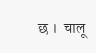छ ।  चालू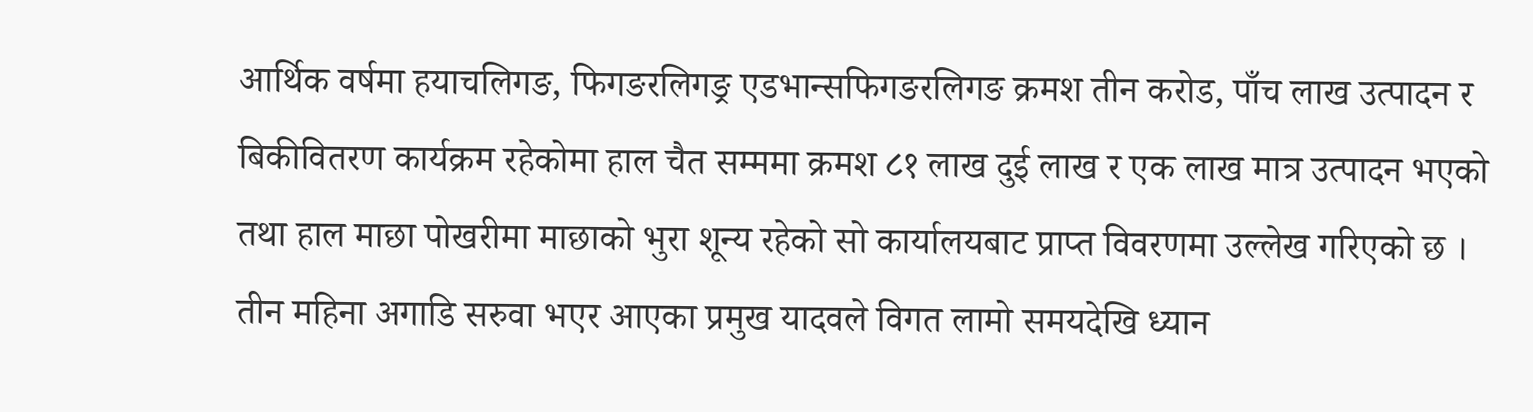आर्थिक वर्षमा हयाचलिगङ, फिगङरलिगङ्र एडभान्सफिगङरलिगङ क्रमश तीन करोड, पाँच लाख उत्पादन र बिकीवितरण कार्यक्रम रहेकोमा हाल चैत सम्ममा क्रमश ८१ लाख दुई लाख र एक लाख मात्र उत्पादन भएको तथा हाल माछा पोखरीमा माछाको भुरा शून्य रहेको सो कार्यालयबाट प्राप्त विवरणमा उल्लेख गरिएको छ । तीन महिना अगाडि सरुवा भएर आएका प्रमुख यादवले विगत लामो समयदेखि ध्यान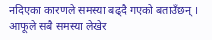नदिएका कारणले समस्या बढ्दै गएको बताउँछन् । आफूले सबै समस्या लेखेर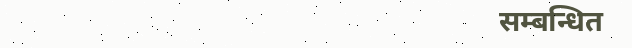सम्बन्धित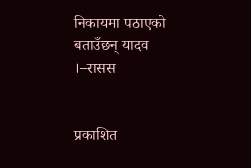निकायमा पठाएको बताउँछन् यादव ।–रासस


प्रकाशित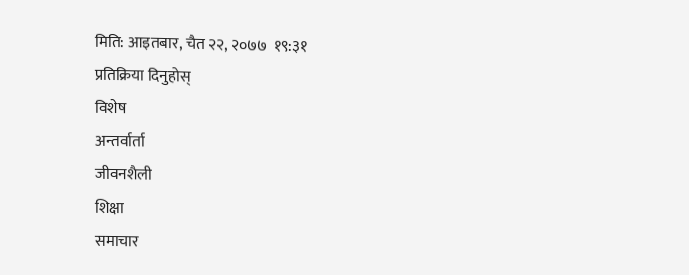मिति: आइतबार, चैत २२, २०७७  १९:३१
प्रतिक्रिया दिनुहोस्
विशेष
अन्तर्वार्ता
जीवनशैली
शिक्षा
समाचार